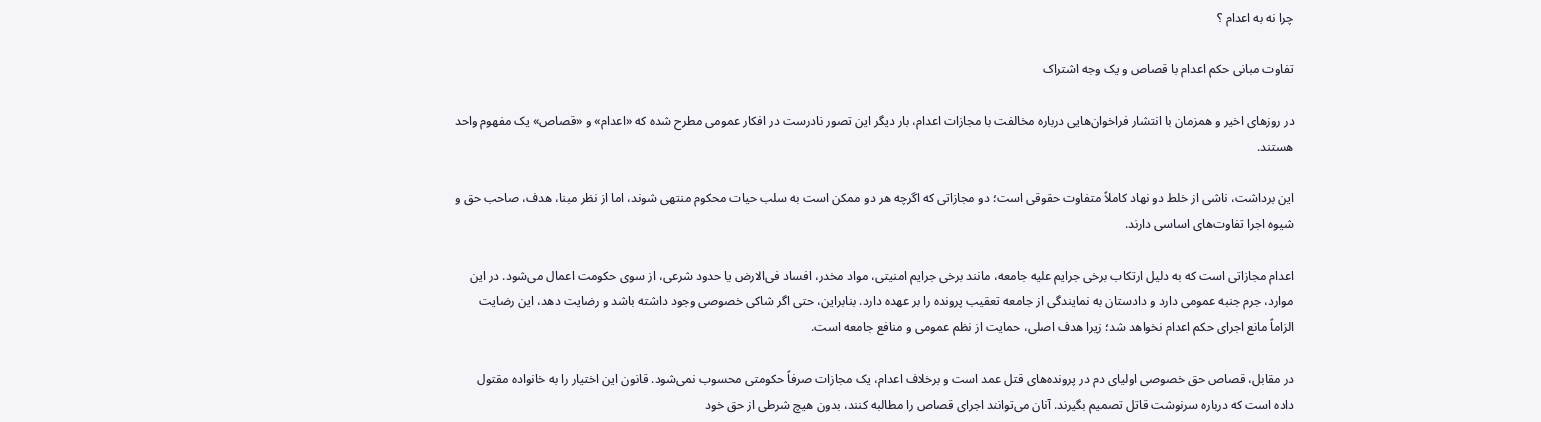چرا نه به اعدام ؟

تفاوت مبانی حکم اعدام با قصاص و یک وجه اشتراک

در روزهای اخیر و همزمان با انتشار فراخوان‌هایی درباره مخالفت با مجازات اعدام، بار دیگر این تصور نادرست در افکار عمومی مطرح شده که «اعدام» و «قصاص» یک مفهوم واحد هستند.

این برداشت، ناشی از خلط دو نهاد کاملاً متفاوت حقوقی است؛ دو مجازاتی که اگرچه هر دو ممکن است به سلب حیات محکوم منتهی شوند، اما از نظر مبنا، هدف، صاحب حق و شیوه اجرا تفاوت‌های اساسی دارند.

اعدام مجازاتی است که به دلیل ارتکاب برخی جرایم علیه جامعه، مانند برخی جرایم امنیتی، مواد مخدر، افساد فی‌الارض یا حدود شرعی، از سوی حکومت اعمال می‌شود. در این موارد، جرم جنبه عمومی دارد و دادستان به نمایندگی از جامعه تعقیب پرونده را بر عهده دارد. بنابراین، حتی اگر شاکی خصوصی وجود داشته باشد و رضایت دهد، این رضایت الزاماً مانع اجرای حکم اعدام نخواهد شد؛ زیرا هدف اصلی، حمایت از نظم عمومی و منافع جامعه است.

در مقابل، قصاص حق خصوصی اولیای دم در پرونده‌های قتل عمد است و برخلاف اعدام، یک مجازات صرفاً حکومتی محسوب نمی‌شود. قانون این اختیار را به خانواده مقتول داده است که درباره سرنوشت قاتل تصمیم بگیرند. آنان می‌توانند اجرای قصاص را مطالبه کنند، بدون هیچ شرطی از حق خود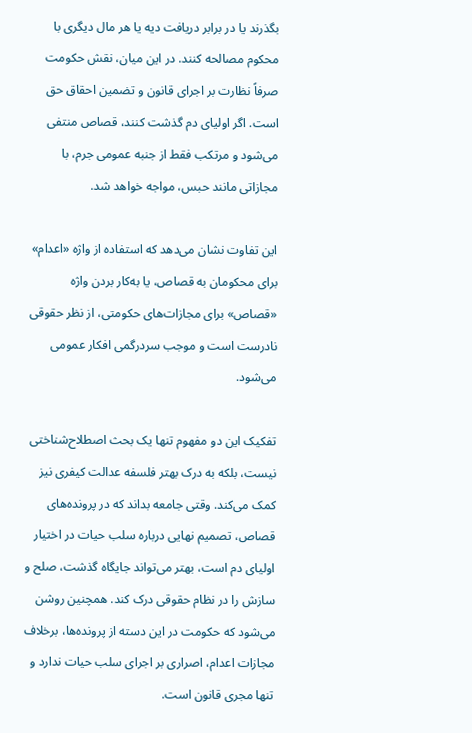بگذرند یا در برابر دریافت دیه یا هر مال دیگری با محکوم مصالحه کنند. در این میان، نقش حکومت صرفاً نظارت بر اجرای قانون و تضمین احقاق حق است. اگر اولیای دم گذشت کنند، قصاص منتفی می‌شود و مرتکب فقط از جنبه عمومی جرم، با مجازاتی مانند حبس، مواجه خواهد شد.

این تفاوت نشان می‌دهد که استفاده از واژه «اعدام» برای محکومان به قصاص، یا به‌کار بردن واژه «قصاص» برای مجازات‌های حکومتی، از نظر حقوقی نادرست است و موجب سردرگمی افکار عمومی می‌شود.

تفکیک این دو مفهوم تنها یک بحث اصطلاح‌شناختی نیست، بلکه به درک بهتر فلسفه عدالت کیفری نیز کمک می‌کند. وقتی جامعه بداند که در پرونده‌های قصاص، تصمیم نهایی درباره سلب حیات در اختیار اولیای دم است، بهتر می‌تواند جایگاه گذشت، صلح و سازش را در نظام حقوقی درک کند. همچنین روشن می‌شود که حکومت در این دسته از پرونده‌ها، برخلاف مجازات اعدام، اصراری بر اجرای سلب حیات ندارد و تنها مجری قانون است.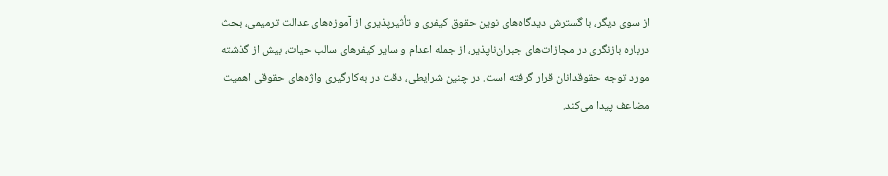از سوی دیگر، با گسترش دیدگاه‌های نوین حقوق کیفری و تأثیرپذیری از آموزه‌های عدالت ترمیمی، بحث درباره بازنگری در مجازات‌های جبران‌ناپذیر، از جمله اعدام و سایر کیفرهای سالب حیات، بیش از گذشته مورد توجه حقوقدانان قرار گرفته است. در چنین شرایطی، دقت در به‌کارگیری واژه‌های حقوقی اهمیت مضاعف پیدا می‌کند.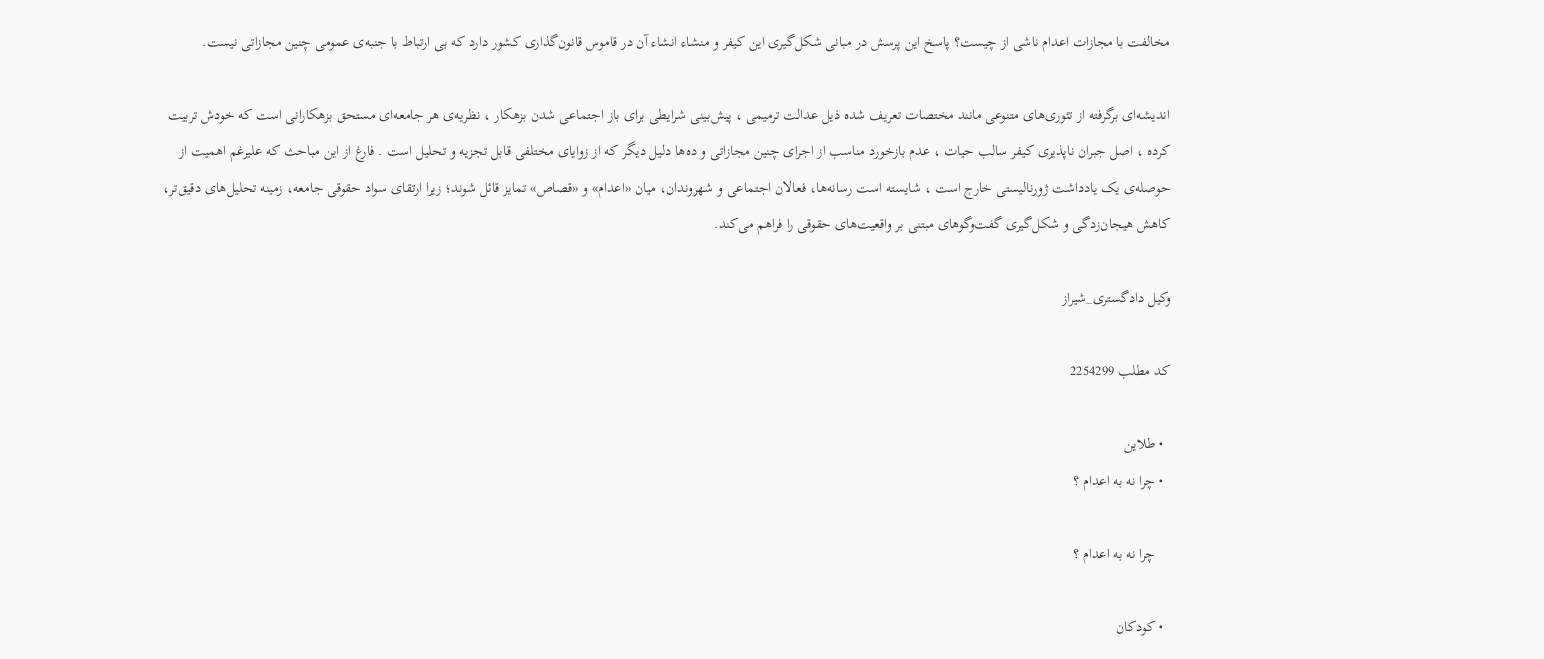مخالفت با مجازات اعدام ناشی از چیست؟ پاسخ این پرسش در مبانی شکل‌گیری این کیفر و منشاء انشاء آن در قاموس قانون‌گذاری کشور دارد که بی ارتباط با جنبه‌ی عمومی چنین مجازاتی نیست.

اندیشه‌ای برگرفته از تئوری‌های متنوعی مانند مختصات تعریف شده ذیل عدالت ترمیمی ، پیش‌بینی شرایطی برای باز اجتماعی شدن بزهکار ، نظریه‌ی هر جامعه‌ای مستحق بزهکارانی است که خودش تربیت کرده ، اصل جبران ناپذیری کیفر سالب حیات ،‌ عدم بازخورد مناسب از اجرای چنین مجازاتی و ده‌ها دلیل دیگر که از زوایای مختلفی قابل تجزیه و تحلیل است . فارغ از این مباحث که علیرغم اهمیت از حوصله‌ی یک یادداشت ژورنالیستی خارج است ، شایسته است رسانه‌ها، فعالان اجتماعی و شهروندان، میان «اعدام» و «قصاص» تمایز قائل شوند؛ زیرا ارتقای سواد حقوقی جامعه، زمینه تحلیل‌های دقیق‌تر، کاهش هیجان‌زدگی و شکل‌گیری گفت‌وگوهای مبتنی بر واقعیت‌های حقوقی را فراهم می‌کند.

وکیل دادگستری_شیراز

کد مطلب 2254299

  • طلاین
  • چرا نه به اعدام ؟

    چرا نه به اعدام ؟

  • کودکان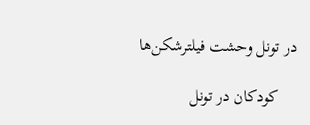در تونل وحشت فیلترشکن‌ها

    کودکان در تونل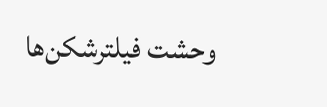وحشت فیلترشکن‌ها